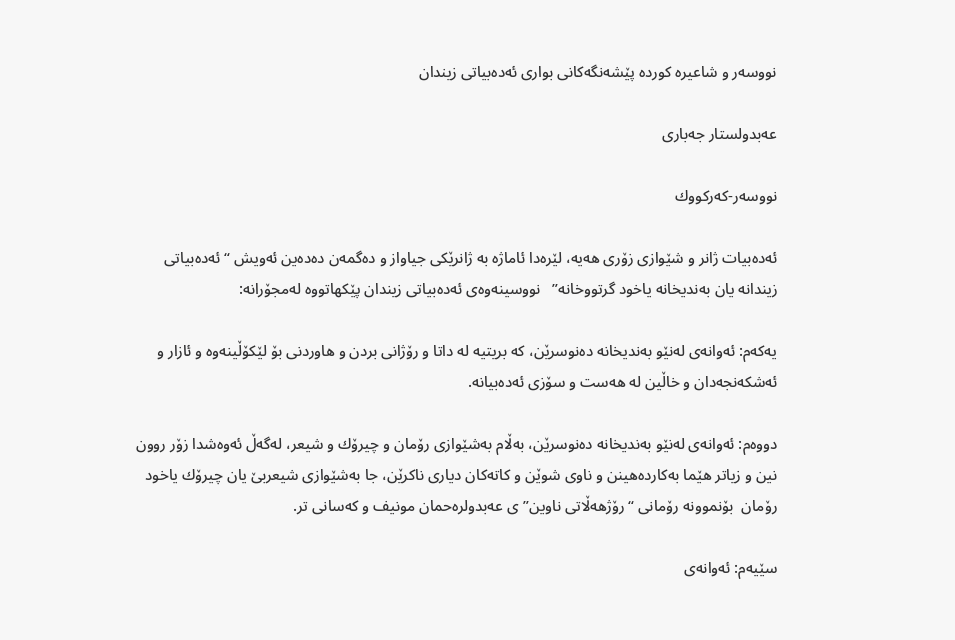نووسه‌ر و شاعیره‌ كورده‌ پێشه‌نگه‌كانى بوارى ئه‌ده‌بیاتى زیندان

عه‌بدولستار جه‌بارى

نووسەر-كه‌ركووك

ئه‌ده‌بیات ژانر و شێوازى زۆرى هه‌یه‌، لێره‌دا ئاماژه‌ به‌ ژانرێكى جیاواز و ده‌گمه‌ن ده‌ده‌ین ئه‌ویش “ئه‌ده‌بیاتی زیندانه‌ یان به‌ندیخانه‌ یاخود گرتووخانه‌”   نووسینه‌وه‌ى ئه‌ده‌بیاتى زیندان پێكهاتووه‌ له‌مجۆرانه‌:

یه‌كه‌م: ئه‌وانه‌ى له‌نێو به‌ندیخانه‌ ده‌نوسرێن، كه‌ بریتیه‌ له‌ داتا و رۆژانى بردن و هاوردنى بۆ لێكۆڵینه‌وه‌ و ئازار و ئه‌شكه‌نجه‌دان و خاڵین له‌ هه‌ست و سۆزى ئه‌ده‌بیانه‌.

دووه‌م: ئه‌وانه‌ى له‌نێو به‌ندیخانه‌ ده‌نوسرێن، به‌ڵام به‌شێوازى رۆمان و چیرۆك و شیعر، له‌گه‌ڵ ئه‌وه‌شدا زۆر روون نین و زیاتر هێما به‌كارده‌هینن و ناوى شوێن و كاته‌كان دیارى ناكرێن، جا به‌شێوازى شیعربێ یان چیرۆك یاخود رۆمان  بۆنموونه‌ رۆمانى “رۆژهه‌ڵاتى ناوین”ى عه‌بدولره‌حمان مونیف و كه‌سانى تر.

سێیه‌م: ئه‌وانه‌ى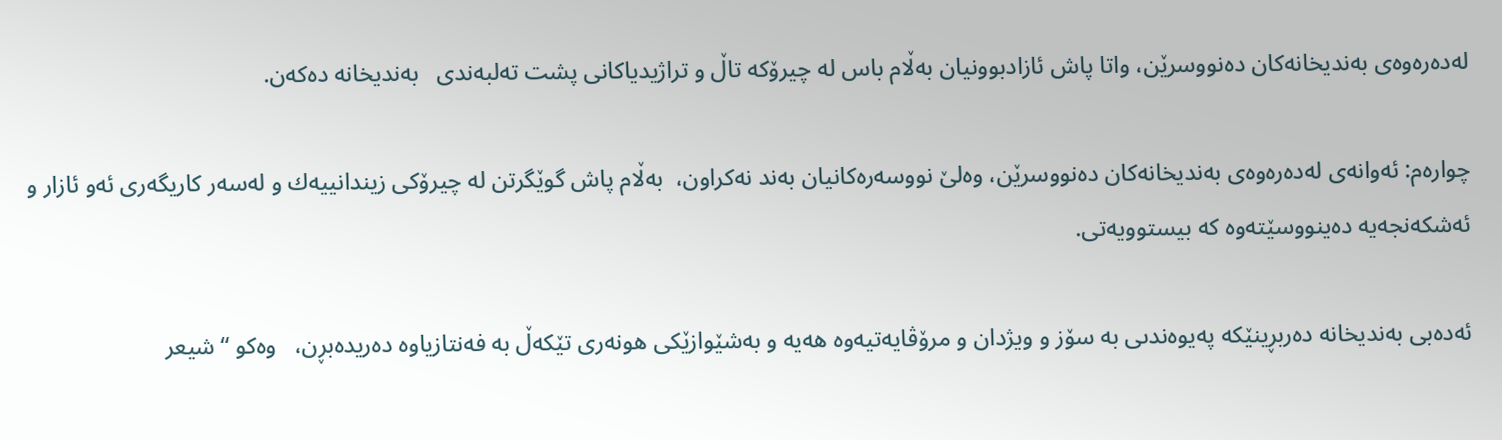له‌ده‌ره‌وه‌ى به‌ندیخانه‌كان ده‌نووسرێن، واتا‌ پاش ئازادبوونیان به‌ڵام باس له‌ چیرۆكه‌ تاڵ و تراژیدیاكانى پشت ته‌لبه‌ندى   به‌ندیخانه‌ ده‌كه‌ن.

چواره‌م: ئه‌وانه‌ى له‌ده‌ره‌وه‌ى به‌ندیخانه‌كان ده‌نووسرێن، وه‌لێ نووسه‌ره‌كانیان به‌ند نه‌كراون،  به‌ڵام پاش گوێگرتن له‌ چیرۆكى زیندانییه‌ك و له‌سه‌ر كاریگه‌رى ئه‌و ئازار و ئه‌شكه‌نجه‌یه‌ ده‌ینووسێته‌وه‌ كه‌ بیستوویه‌تى.

ئه‌ده‌بى به‌ندیخانه‌ ده‌ربڕینێكه‌ په‌یوه‌ندىی به‌ سۆز و ویژدان و مرۆڤایه‌تیەوە هەیە‌ و به‌شێوازێكى هونه‌رى تێكه‌ڵ به ‌فه‌نتازیاوە‌ ده‌ریده‌بڕن،   وه‌كو “شیعر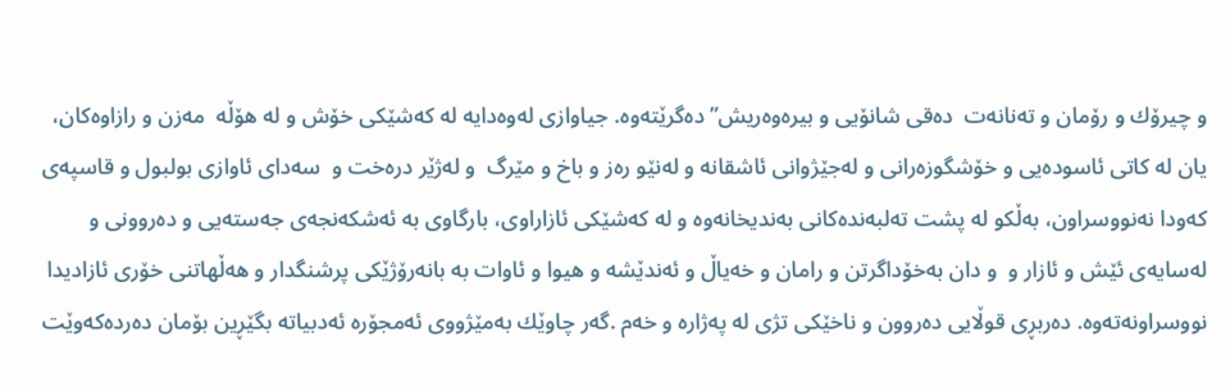و چیرۆك و رۆمان و ته‌نانه‌ت  ده‌قى شانۆیى و بیره‌وه‌ریش” ده‌گرێته‌وه‌. جیاوازى له‌وه‌دایه‌ له‌ كه‌شێكى خۆش و له‌ هۆڵه‌  مه‌زن و رازاوه‌كان، یان له‌ كاتى ئاسوده‌یى و خۆشگوزه‌رانى و له‌جێژوانى ئاشقانه‌ و له‌نێو ره‌ز و باخ و مێرگ  و له‌ژێر دره‌خت و  سه‌داى ئاوازى بولبول و قاسپه‌ى كه‌ودا نه‌نووسراون، به‌ڵكو له‌ پشت ته‌لبه‌نده‌كانى به‌ندیخانه‌وه‌ و له‌ كه‌شێكى ئازاراوى، بارگاوى به ئه‌شكه‌نجه‌ى جه‌سته‌یى و ده‌روونى و له‌سایه‌ى ئێش و ئازار و  و دان به‌خۆداگرتن و رامان و خه‌یاڵ و ئه‌ندێشه‌ و هیوا و ئاوات به‌ بانه‌رۆژێكى پرشنگدار و هه‌ڵهاتنى خۆرى ئازادیدا نووسراونه‌ته‌وه‌. ده‌ربڕی قوڵایى ده‌روون و ناخێكی تژى له‌ په‌ژاره‌ و خه‌م .گه‌ر چاوێك به‌مێژووى ئه‌مجۆره‌ ئه‌دبیاته‌ بگێڕین بۆمان ده‌رده‌كه‌وێت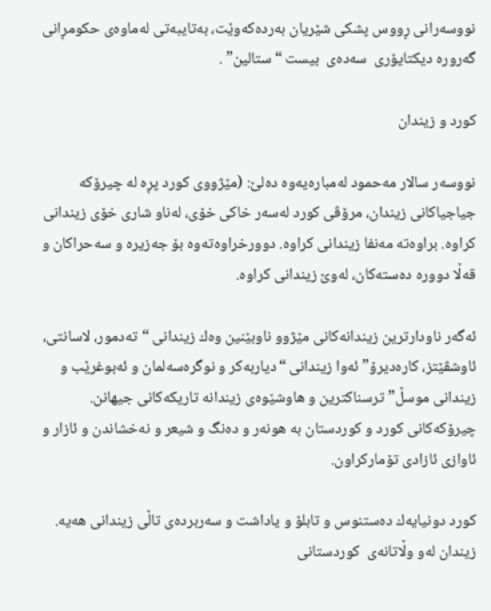نووسه‌رانى ڕووس پشكى شێریان به‌رده‌كه‌وێت، به‌تایبه‌تى له‌ماوه‌ى حكومڕانى گه‌روره‌ دیكتایۆرى  سه‌ده‌ى  بیست “ستالین” .

كورد و زیندان

نووسه‌ر سالار مه‌حمود له‌مباره‌یه‌وه‌ ده‌لێ: (مێژووی كورد پڕه‌ له‌ چیرۆكه‌ جیاجیاكانی زیندان، مرۆڤی كورد له‌سه‌ر خاكی خۆی، له‌ناو شاری خۆی زیندانی كراوه‌. براوه‌ته‌ مه‌نفا زیندانی كراوه‌. دوورخراوه‌ته‌وە بۆ جه‌زیره ‌و سه‌حراكان و قه‌ڵا دووره‌ ده‌سته‌كان، له‌وێ زیندانی كراوه‌.

ئه‌گه‌ر ناودارترین زیندانه‌كانی مێژوو ناوبێنین وه‌ك زیندانی “ته‌دمور، لاسانتی، ئاوشڤێتز، كاره‌دیرۆ” ئه‌وا زیندانی “دیاربه‌كر و نوگره‌سه‌لمان و ئه‌بوغرێب و زیندانی موسڵ” ترسناكترین و هاوشێوه‌ی زیندانه‌ تاریكه‌كانی جیهانن. چیرۆكه‌كانی كورد و كوردستان به‌ هونه‌ر و ده‌نگ و شیعر و نه‌خشاندن و ئازار و ئاوازی ئازادی تۆماركراون.

كورد دونیایه‌ك ده‌ستنوس و تابلۆ و یاداشت و سه‌ربرده‌ی تاڵی زیندانی هه‌یه‌. زیندان له‌و وڵاتانه‌ی  كوردستانی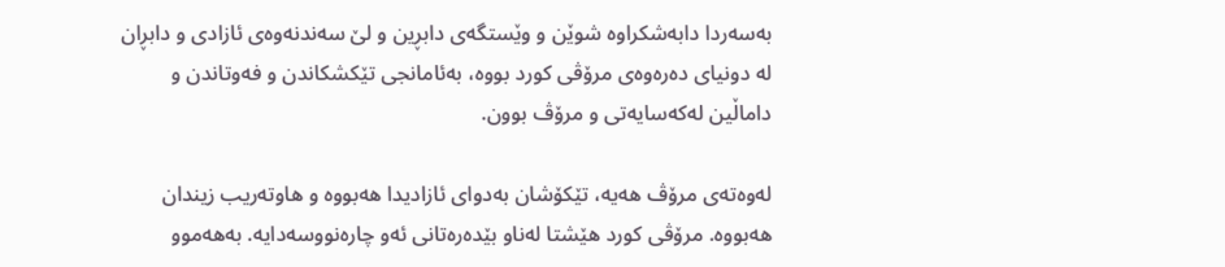به‌سه‌ردا دابه‌شكراوه‌ شوێن و وێستگه‌ی دابڕین و لێ سه‌ندنه‌وه‌ی ئازادی و دابڕان له‌ دونیای ده‌ره‌وه‌ی مرۆڤی كورد بووه‌، به‌ئامانجی تێكشكاندن و فه‌وتاندن و داماڵین له‌كه‌سایه‌تی و مرۆڤ بوون.

له‌وه‌ته‌ی مرۆڤ هه‌یه‌، تێكۆشان به‌دوای ئازادیدا هه‌بووه ‌و هاوته‌ریب زیندان هه‌بووه‌. مرۆڤی كورد هێشتا له‌ناو بێده‌ره‌تانی ئه‌و چاره‌نووسه‌دایه‌. به‌هه‌موو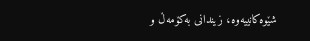شێوه‌كانییه‌وه‌، زیندانی به‌كۆمه‌ڵ و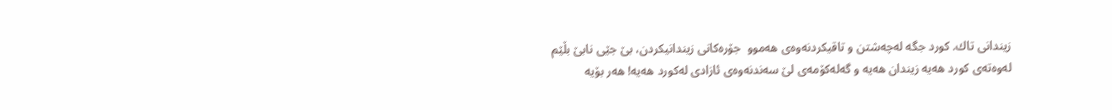زیندانی تاك. كورد جگه‌ له‌چه‌شتن و تاقیكردنه‌وه‌ی هه‌موو  جۆره‌كانی زیندانیكردن، بێ جێی نابێ بڵێم له‌وه‌ته‌ی كورد هه‌یه‌ زیندان هه‌یه‌ و گه‌له‌كۆمه‌ی لێ سه‌ندنه‌وه‌ی ئازادی له‌كورد هه‌یه‌! هه‌ر بۆیه‌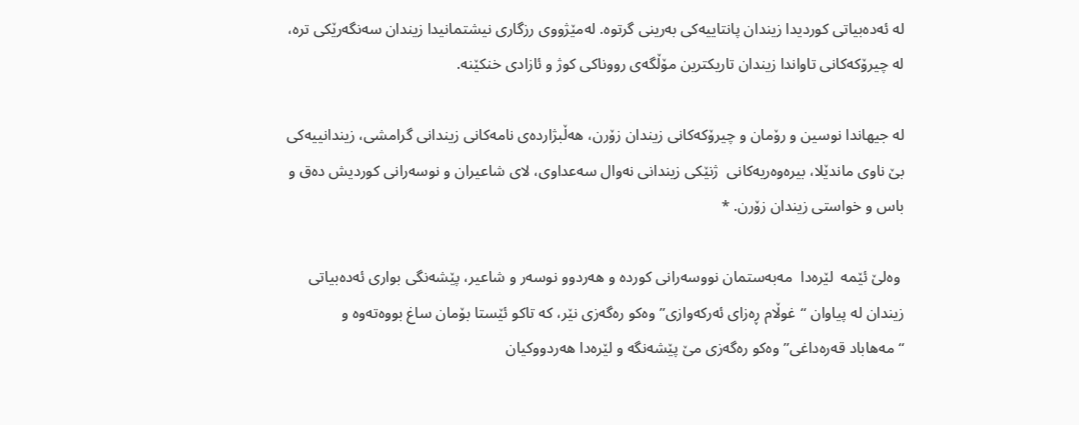له‌ ئه‌ده‌بیاتی كوردیدا زیندان پانتاییه‌كی به‌رینی گرتوه‌. له‌مێژووی رزگاری نیشتمانیدا زیندان سه‌نگه‌رێكی تره‌، له‌ چیرۆكه‌كانی تاواندا زیندان تاریكترین مۆڵگه‌ی رووناكی كوژ و ئازادی خنكێنه‌.

له‌ جیهاندا نوسین و رۆمان و چیرۆكه‌كانی زیندان زۆرن، هه‌ڵبژارده‌ی نامه‌كانی زیندانی گرامشی، زیندانییه‌كی بێ ناوی ماندێلا، بیره‌وه‌ریه‌كانی  ژنێكی زیندانی نه‌وال سه‌عداوی، لای شاعیران و نوسه‌رانی كوردیش ده‌ق و باس و خواستی زیندان زۆرن. *

 وه‌لێ ئێمه‌  لێره‌دا  مه‌به‌ستمان نووسه‌رانى كورده‌ و هه‌ردوو نوسه‌ر و شاعیر، پێشه‌نگى بوارى ئه‌ده‌بیاتى زیندان له‌ پیاوان “غوڵام ڕه‌زاى ئه‌ركه‌وازی” وه‌كو ره‌گه‌زى نێر، كه‌ تاكو ئێستا بۆمان ساغ بووه‌ته‌وه‌ و “مه‌هاباد قه‌ره‌داغى” وه‌كو ره‌گه‌زى مێ پێشه‌نگه‌ و لێره‌دا هه‌ردووكیان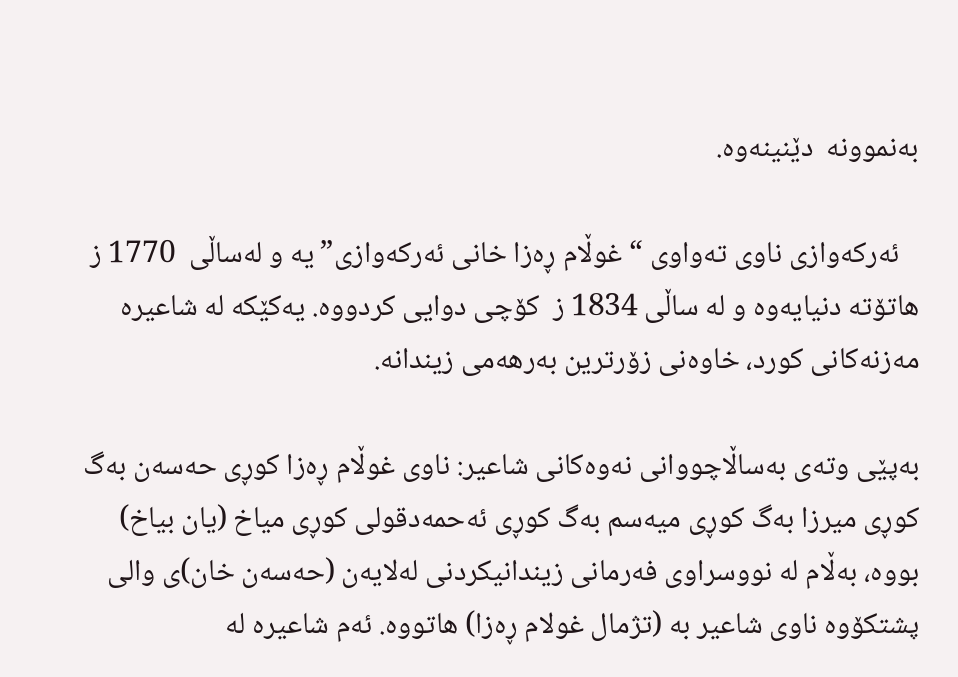به‌نموونه‌  دێنینه‌وه‌.

   ئه‌ركه‌وازی ناوى ته‌واوى “غوڵام ڕه‌زا خانی ئه‌ركه‌وازی”یه‌ و له‌ساڵى  1770 ز هاتۆته‌ دنیایه‌وه‌ و له‌ ساڵى 1834 ز  كۆچى دوایی كردووه‌. یه‌كێكه‌ له‌ شاعیره‌ مه‌زنه‌كانی كورد‌، خاوه‌نی زۆرترین به‌رهه‌می زیندانه‌.

به‌پێی وته‌ی به‌ساڵاچووانی نه‌وه‌كانی شاعیر: ناوی غوڵام ڕه‌زا كوڕی حه‌سه‌ن به‌گ كوڕی میرزا به‌گ كوڕی میه‌سم به‌گ كوڕی ئه‌حمه‌دقولی كوڕی میاخ (یان بیاخ) بووه، به‌ڵام له‌ نووسراوی فه‌رمانی زیندانیكردنی له‌لایه‌ن (حه‌سه‌ن خان)ی والی پشتكۆوه‌ ناوی شاعیر به‌ (تژمال غولام ڕه‌زا) هاتووه‌. ئه‌م شاعیره‌ له‌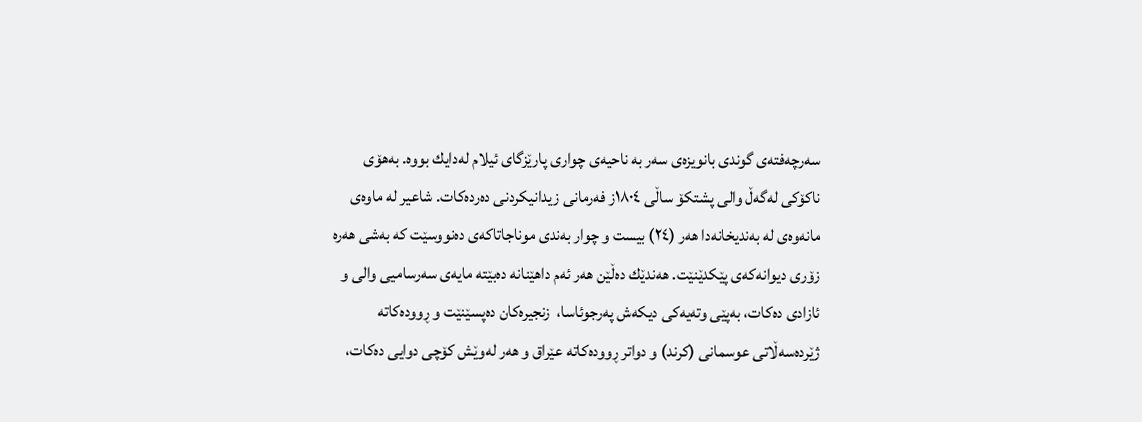سه‌رچه‌فته‌ی گوندی بانویزه‌ی سه‌ر به‌ ناحیه‌ی چواری پارێزگای ئیلام له‌دایك بووه‌. به‌هۆی ناكۆكی له‌گه‌ڵ والی پشتكۆ ساڵی ١٨٠٤ز فه‌رمانی زیدانیكردنى ده‌رده‌كات. شاعیر له‌ ماوه‌ی مانه‌وه‌ی له‌ به‌ندیخانه‌دا هه‌ر (٢٤) بیست و چوار به‌ندی موناجاتاكه‌ی ده‌نووسێت كه‌ به‌شی هه‌ره‌ زۆری دیوانه‌كه‌ی پێكدێنێت. هه‌ندێك ده‌ڵێن هه‌ر ئه‌م داهێنانه‌ ده‌بێته‌ مایه‌ی سه‌رسامیی والی و ئازادی ده‌كات، به‌پێی وته‌یه‌كی دیكه‌ش په‌رجوئاسا،  زنجیره‌كان ده‌پسێنێت و ڕووده‌كاته‌ ژێرده‌سه‌ڵاتی عوسمانی (كرند) و دواتر ڕووده‌كاته‌ عێراق و هه‌ر له‌وێش كۆچی دوایی ده‌كات،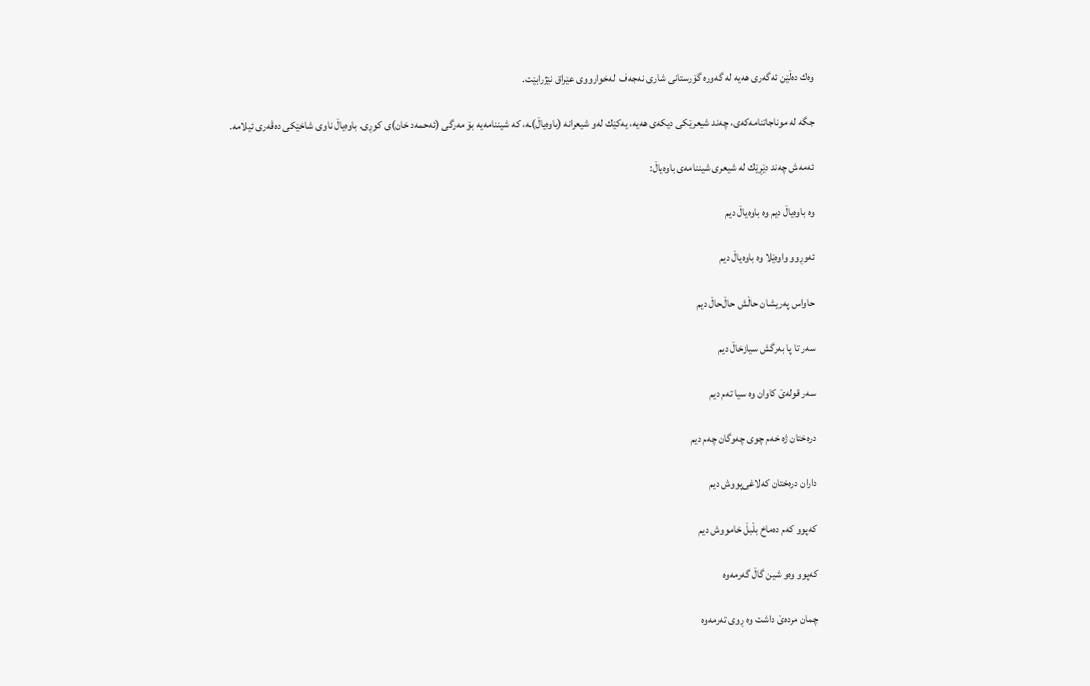وه‌ك ده‌ڵێن ئه‌گه‌ری هه‌یه‌ له‌ گه‌وره‌ گۆرستانى شارى نه‌جه‌ف  له‌خوارووى عێراق نێژرابێت.

جگه‌ له‌ موناجاتنامه‌كه‌ی، چه‌ند شیعرێكی دیكه‌ی هه‌یه‌، یه‌كێك له‌و شیعرانه‌ (باوه‌یاڵ)ـه‌، كه‌ شیننامه‌یه‌ بۆ مه‌رگی (ئه‌حمه‌د خان)ی كوڕی. باوه‌یاڵ ناوی شاخێكی ده‌ڤه‌ری ئیلامه.

ئه‌مه‌ش چه‌ند دێڕێك له‌ شیعری شیننامه‌ی باوه‌یاڵ:

وه‌ باوه‌یاڵ دیم وه‌ باوه‌یاڵ دیم

ئه‌وڕوو واوه‌ێلا وه باوه‌یاڵ دیم

حاواس په‌ریشان حاڵش حاڵ‌حاڵ دیم

سه‌ر تا پا به‌رگش سیازخاڵ دیم

سه‌ر قوله‌ێ كاوان وه سیا ته‌م دیم

دره‌ختان ژه‌ خه‌م چوی چه‌وگان چه‌م دیم

داران دره‌ختان كه‌لاغی‌پووش دیم

كه‌پوو كه‌م ده‌ماخ بڵبڵ خامووش دیم

كه‌پوو وه‌و شین گاڵ گه‌رمه‌وه‌

چمان مرده‌ێ داشت وه‌ ڕوی ته‌رمه‌وه‌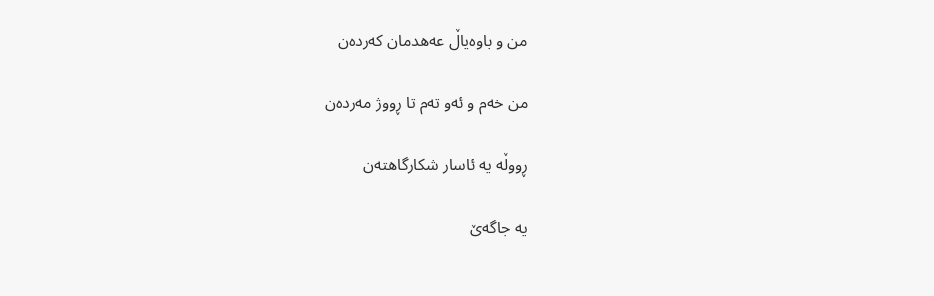من و باوه‌یاڵ عه‌هدمان كه‌رده‌ن

من خه‌م و ئه‌و ته‌م تا ڕووژ مه‌رده‌ن

ڕووڵه‌ یه‌ ئاسار شكارگاهته‌ن

یه‌ جاگه‌ێ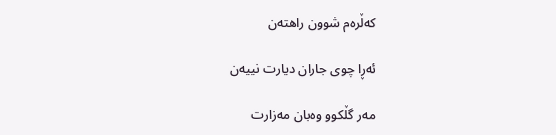كه‌ڵره‌م شوون راهته‌ن

ئه‌ڕا چوی جاران دیارت نییه‌ن

مه‌ر گڵكوو وه‌بان مه‌زارت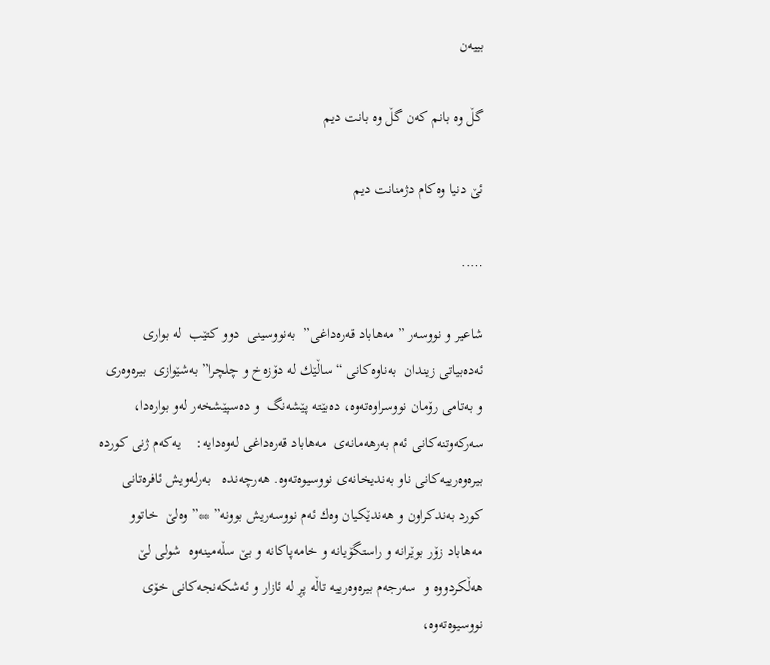بییه‌ن

گڵ وه‌ بانم كه‌ن گڵ وه‌ بانت دیم

ئێ دنیا وه‌كام دژمنانت دیم

…..

شاعیر و نووسه‌ر ” مه‌هاباد قه‌ره‌داغى”  به‌نووسینى  دوو كتێب  له‌ بوارى ئه‌ده‌بیاتى زیندان  به‌ناوه‌كانى “ساڵێك له‌ دۆزه‌خ و چلچرا” به‌شێوازى  بیره‌وه‌رى  و به‌تامى رۆمان نووسراوه‌ته‌وه، ده‌بێته‌ پێشه‌نگ  و ده‌سپێشخه‌ر له‌و بوارەدا، سه‌ركه‌وتنه‌كانى ئه‌م به‌رهه‌مانه‌ى  مه‌هاباد قه‌ره‌داغى له‌وه‌دایه:    یه‌كه‌م ژنى كورده‌ بیره‌وه‌رییه‌كانى ناو به‌ندیخانه‌ى نووسیوه‌ته‌وه‌. هه‌رچه‌نده‌   به‌رله‌ویش ئافره‌تانى كورد به‌ندكراون و هه‌ندێكیان وه‌ك ئه‌م نووسه‌ریش بوونه‌” **” وه‌لێ  خاتوو مه‌هاباد زۆر بوێرانه‌ و راستگۆیانه‌ و خامه‌پاكانه‌ و بێ سڵه‌مینه‌وه‌  شولى لێ هه‌ڵكردووه‌ و  سه‌رجه‌م بیره‌وه‌رییه‌ تاڵه‌ پڕ له‌ ئازار و ئه‌شكه‌نجه‌كانى خۆى نووسیوه‌ته‌وه‌،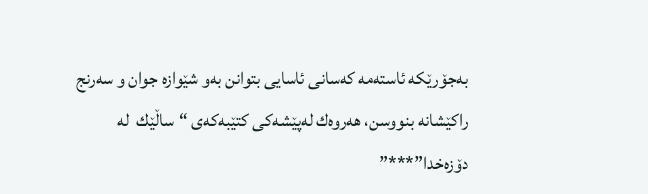به‌جۆرێكه‌ ئاسته‌مه‌ كه‌سانى ئاسایی بتوانن به‌و شێوازه‌ جوان و سه‌رنج راكێشانه‌ بنووسن، هه‌روه‌ك له‌پێشه‌كى كتێبه‌كه‌ى “ساڵێك  له‌ دۆزه‌خدا”***”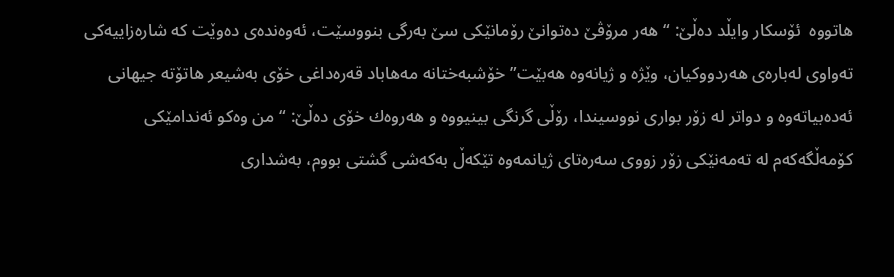هاتووه‌  ئۆسكار وایڵد ده‌ڵێ: “هه‌ر مرۆڤێ ده‌توانێ رۆمانێكى سێ به‌رگى بنووسێت، ئه‌وه‌نده‌ى ده‌وێت كه‌ شاره‌زاییه‌كى ته‌واوى له‌باره‌ى هه‌ردووكیان، وێژه‌ و ژیانه‌وه‌ هه‌بێت” خۆشبه‌ختانه‌ مه‌هاباد قه‌ره‌داغی خۆى به‌شیعر هاتۆته‌ جیهانى ئه‌ده‌بیاته‌وه‌ و دواتر له‌ زۆر بوارى نووسیندا، رۆڵى گرنگى بینیووه‌ و هه‌روه‌ك خۆى ده‌ڵێ: “من وه‌كو ئه‌ندامێكى كۆمه‌ڵگه‌كه‌م له‌ ته‌مه‌نێكى زۆر زووى سه‌ره‌تای ژیانمه‌وه‌ تێكه‌ڵ به‌كه‌شى گشتى بووم، به‌شدارى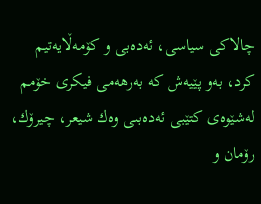چالاكى سیاسى، ئه‌ده‌بى و كۆمه‌ڵایه‌تیم كرد، به‌و پێیه‌ش كه‌ به‌رهه‌مى فیكرى خۆمم له‌شێوه‌ى كتێبى ئه‌ده‌بىی وه‌ك شیعر، چیرۆك، رۆمان و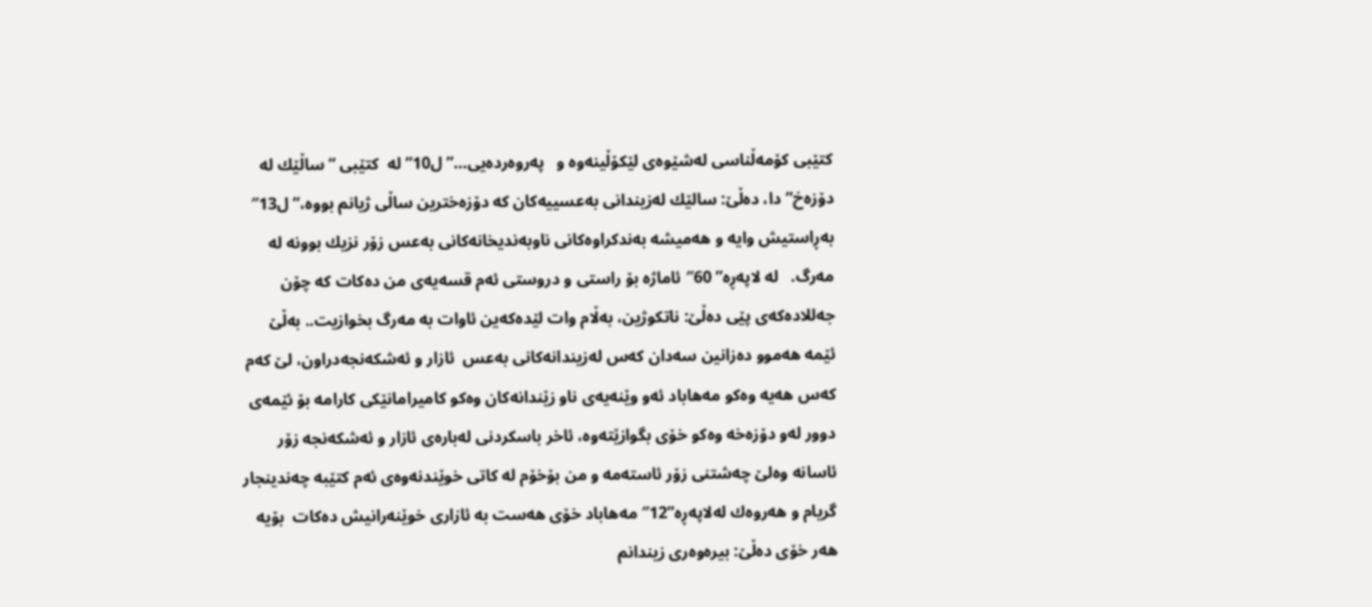كتێبى كۆمه‌ڵناسى له‌شێوه‌ى لێكۆڵینه‌وه‌ و   په‌روه‌رده‌یى…”ل10” له‌  كتێبى “ساڵێك له‌ دۆزه‌خ”دا، ده‌ڵێ: سالێك له‌زیندانى به‌عسییه‌كان كه‌ دۆزه‌خترین ساڵى ژیانم بووه‌،”ل13″   به‌ڕاستیش وایه‌ و هه‌میشه‌ به‌ندكراوه‌كانى ناوبه‌ندیخانه‌كانى به‌عس زۆر نزیك بوونه‌ له‌ مه‌رگ.   له‌ لاپه‌ڕه‌” 60″ ئاماژه‌ بۆ راستی و دروستى ئه‌م قسه‌یه‌ى من ده‌كات كه‌ چۆن جه‌للاده‌كه‌ى پێى ده‌ڵێ: ناتكوژین، به‌ڵام وات لێده‌كه‌ین ئاوات به‌ مه‌رگ بخوازیت.. به‌ڵێ ئێمه‌ هه‌موو ده‌زانین سه‌دان كه‌س له‌زیندانه‌كانى به‌عس  ئازار و ئه‌شكه‌نجه‌دراون، لێ كه‌م كه‌س هه‌یه‌ وه‌كو مه‌هاباد ئه‌و وێنه‌یه‌ى ناو زێندانه‌كان وه‌كو كامیرامانێكى كارامه‌ بۆ ئێمه‌ى دوور له‌و دۆزه‌خه‌ وه‌كو خۆى بگوازێته‌وه، ئاخر باسكردنى له‌باره‌ى ئازار و ئه‌شكه‌نجه‌ زۆر ئاسانه‌ وه‌لێ چه‌شتنى زۆر ئاسته‌مه‌ و من بۆخۆم له‌ كاتى خوێندنه‌وه‌ى ئه‌م كتێبه‌ چه‌ندینجار گریام و هه‌روه‌ك له‌لاپه‌ڕه‌”12″ مه‌هاباد خۆى هه‌ست به‌ ئازارى خوێنه‌رانیش ده‌كات  بۆیه‌ هه‌ر خۆى ده‌ڵێ: بیره‌وه‌رى زیندانم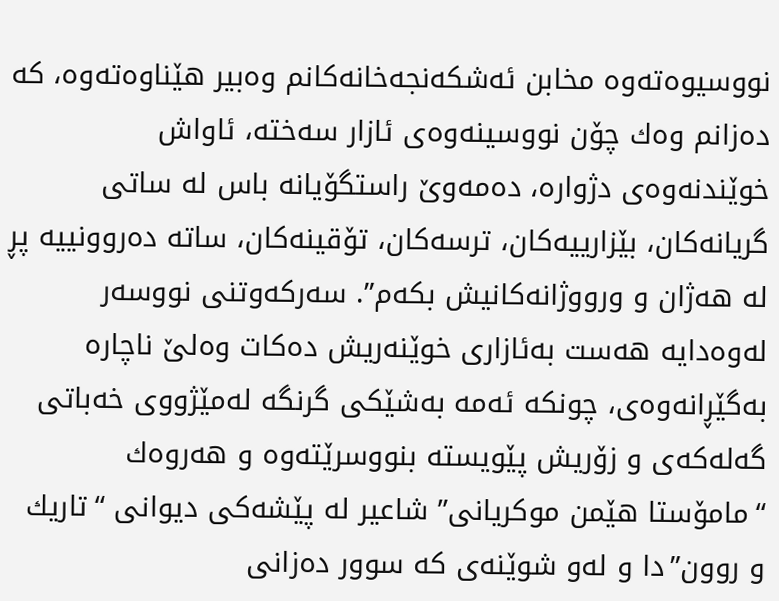نووسیوه‌ته‌وه‌ مخابن ئه‌شكه‌نجه‌خانه‌كانم وه‌بیر هێناوه‌ته‌وه‌، كه‌ ده‌زانم وه‌ك چۆن نووسینه‌وه‌ى ئازار سه‌خته، ئاواش خوێندنه‌وه‌ى دژواره‌، ده‌مه‌وێ راستگۆیانه‌ باس له‌ ساتى گریانه‌كان، بێزارییه‌كان، ترسه‌كان، تۆقینه‌كان، ساته‌ ده‌روونییه‌ پڕ له‌ هه‌ژان و ورووژانه‌كانیش بكه‌م”. سه‌ركه‌وتنى نووسه‌ر له‌وه‌دایه‌ هه‌ست به‌ئازارى خوێنه‌ریش ده‌كات وه‌لێ ناچاره‌ به‌گێڕانه‌وه‌ى، چونكه‌ ئه‌مه‌ به‌شێكى گرنگه‌ له‌مێژووى خه‌باتى گه‌له‌كه‌ى و زۆریش پێویسته‌ بنووسرێته‌وه‌ و هه‌روه‌ك “مامۆستا هێمن موكریانى” شاعیر له‌ پێشه‌كى دیوانى “تاریك و روون”دا و له‌و شوێنه‌ى كه‌ سوور ده‌زانى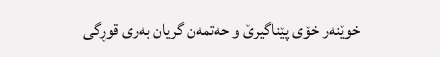خوێنه‌ر خۆى پێناگیرێ و حه‌تمه‌ن گریان به‌رى قوڕگى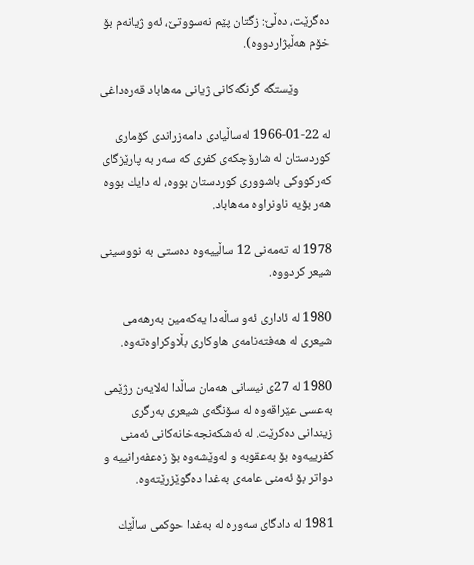ده‌گرێت، ده‌ڵێ: زگتان پێم نه‌سووتێ، ئه‌و ژیانه‌م بۆ خۆم هه‌ڵبژاردووه‌).

           وێستگه‌ گرنگه‌كانى ژیانى مه‌هاباد قه‌ره‌داغی

له‌ 22-01-1966 له‌ساڵیادی دامه‌زراندی كۆماری كوردستان له‌ شارۆچكه‌ی كفری كه‌ سه‌ر به‌ پارێزگای كه‌ركووكی باشووری كوردستان بووه‌، له‌ دایك بووه‌ هه‌ر بۆیه‌ ناونراوه‌ مه‌هاباد.

1978 له‌ ته‌مه‌نی 12 ساڵییه‌وه‌ ده‌ستی به‌ نووسینی شیعر كردووه‌.

1980 له‌ ئاداری ئه‌و ساڵه‌دا یه‌كه‌مین به‌رهه‌می شیعری له‌ هه‌فته‌نامه‌ی هاوكاری بڵاوكراوه‌ته‌وه‌.

1980 له‌ 27ی نیسانی هه‌مان ساڵدا لەلایه‌ن رژێمی به‌عسی عێراقه‌وه‌ له‌ سۆنگه‌ی شیعری به‌رگری زیندانی ده‌كرێت. له‌ ئه‌شكه‌نجه‌خانه‌كانی ئه‌منی كفرییه‌وه‌ بۆ به‌عقوبه‌ و له‌وێشه‌وه‌ بۆ زه‌عفه‌رانییه‌ و دواتر بۆ ئه‌منی عامه‌ی به‌غدا ده‌گوێزرێته‌وه‌.

1981 له‌ دادگای سه‌وره‌ له‌ به‌غدا حوكمی ساڵێك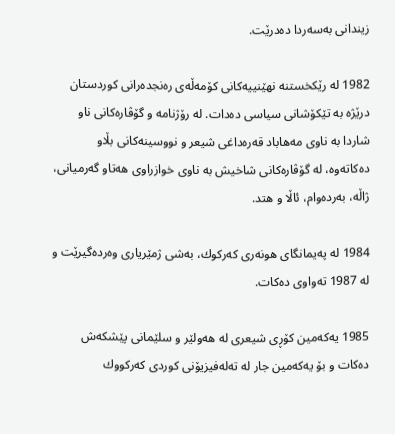زیندانی به‌سه‌ردا ده‌درێت.

1982 له‌ رێكخستنه‌ نهێنییه‌كانی كۆمه‌ڵه‌ی ره‌نجده‌رانی كوردستان درێژه‌ به‌ تێكۆشانی سیاسی ده‌دات. له‌ رۆژنامه‌ و گۆڤاره‌كانی ناو شاردا به‌ ناوی مه‌هاباد قه‌ره‌داغی شیعر و نووسینه‌كانی بڵاو ده‌كاته‌وه‌، له‌ گۆڤاره‌كانی شاخیش به‌ ناوی خوازراوی هه‌تاو گه‌رمیانی، ژاڵه‌، به‌رده‌وام، ئاڵا و هتد.

1984 له‌ په‌یمانگای هونه‌ری كه‌ركوك، به‌شی ژمێریاری وه‌رده‌گیرێت و له‌ 1987 ته‌واوی ده‌كات.

1985 یه‌كه‌مین كۆڕی شیعری له‌ هه‌ولێر و سلێمانی پێشكه‌ش ده‌كات و بۆ یه‌كه‌مین جار له‌ ته‌له‌فیزیۆنی كوردی كه‌ركووك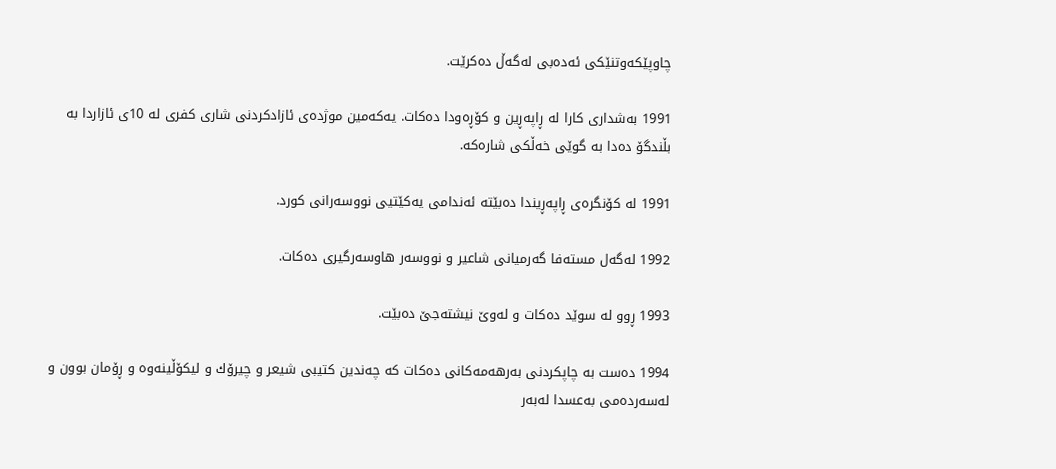چاوپێكه‌وتنێكی ئه‌ده‌بی له‌گه‌ڵ ده‌كرێت.

1991 به‌شداری كارا له‌ ڕاپه‌ڕین و كۆڕه‌ودا ده‌كات. یه‌كه‌مین موژده‌ی ئازادكردنی شاری كفری له‌ 10ی ئازاردا به‌ بڵندگۆ ده‌دا به‌ گوێی خه‌ڵكی شاره‌كه‌.

1991 له‌ كۆنگره‌ی ڕاپه‌ڕیندا ده‌بێته‌ ئه‌ندامی یه‌كێتیی نووسه‌رانی كورد.

1992 له‌گه‌ل مسته‌فا گه‌رمیانی شاعیر و نووسه‌ر هاوسه‌رگیری ده‌كات.

1993 ڕوو له‌ سوێد ده‌كات و له‌وێ نیشته‌جێ ده‌بێت.

1994 ده‌ست به‌ چاپكردنی به‌رهه‌مه‌كانی ده‌كات كه‌ چه‌ندین كتیبی شیعر و چیرۆك و لیكۆڵینه‌وه‌ و ڕۆمان بوون و له‌سه‌رده‌می به‌عسدا له‌به‌ر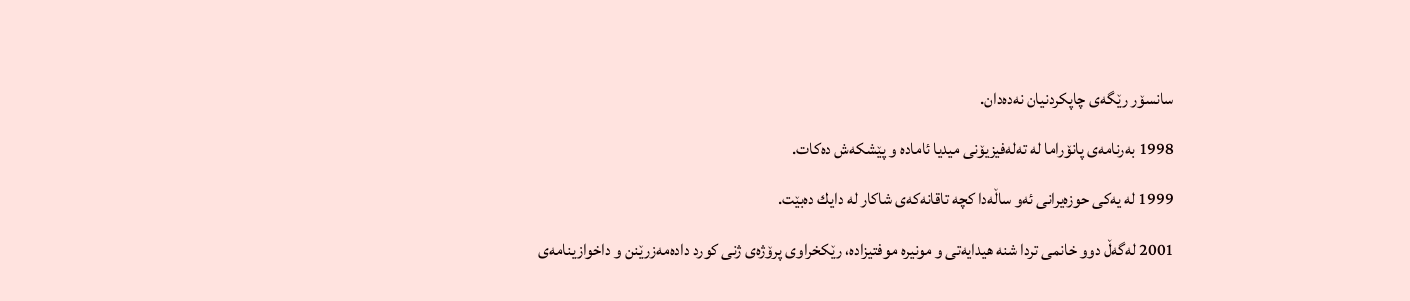سانسۆر رێگه‌ی چاپكردنیان نه‌ده‌دان.

1998 به‌رنامه‌ی پانۆراما له‌ ته‌له‌فیزیۆنی میدیا ئاماده‌ و پێشكه‌ش ده‌كات.

1999 له‌ یه‌كی حوزه‌یرانی ئه‌و ساڵه‌دا كچه‌ تاقانه‌كه‌ی شاكار له‌ دایك ده‌بێت.

2001 له‌گه‌ڵ دوو خانمی تردا شنه‌ هیدایه‌تی و مونیره‌ موفتیزاده‌، رێكخراوی پرۆژه‌ی ژنی كورد داده‌مه‌زرێنن و داخوازینامه‌ی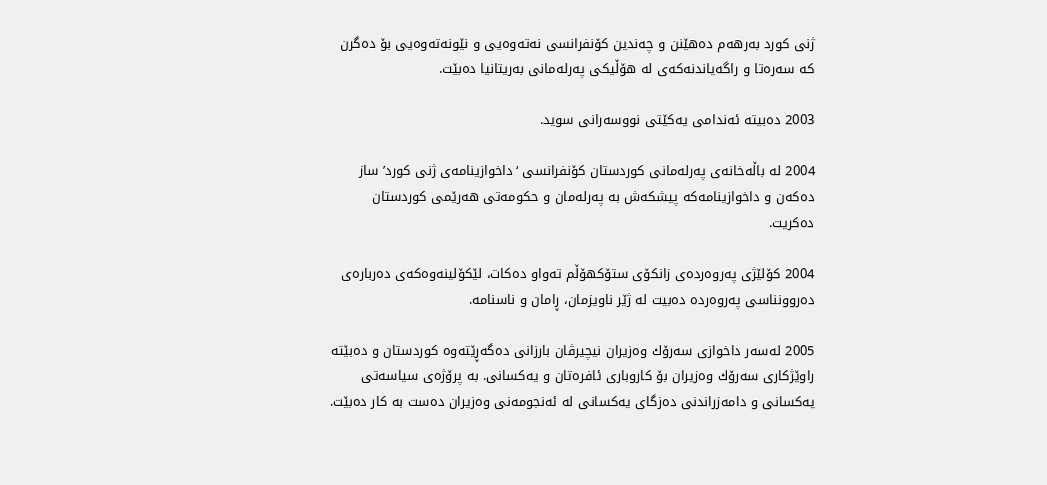ژنی كورد به‌رهه‌م ده‌هێنن و چه‌ندین كۆنفرانسی نه‌ته‌وه‌یی و نێونه‌ته‌وه‌یی بۆ ده‌گرن كه‌ سه‌ره‌تا و راگه‌یاندنه‌كه‌ی له‌ هۆڵیكی په‌رله‌مانی به‌ریتانیا ده‌بێت.

2003 ده‌بیته‌ ئه‌ندامی یه‌كێتی نووسه‌رانی سوید.

2004 له‌ باڵه‌خانه‌ی په‌رله‌مانی كوردستان كۆنفرانسی ‘داخوازینامه‌ی ژنی كورد’ ساز ده‌كه‌ن و داخوازینامه‌كه‌ پیشكه‌ش به‌ په‌رله‌مان و حكومه‌تی هه‌رێمی كوردستان ده‌كریت.

2004 كۆلێژی په‌روه‌رده‌ی زانكۆی ستۆكهۆڵم ته‌واو ده‌كات، لێكۆلینه‌وه‌كه‌ی ده‌رباره‌ی ده‌روونناسی په‌روه‌رده‌ ده‌بیت له‌ ژێر ناویزمان، ڕامان و ناسنامه‌.

2005 له‌سه‌ر داخوازی سه‌رۆك وه‌زیران نیچیرڤان بارزانی ده‌گه‌ڕێته‌وه‌ كوردستان و ده‌بێته‌ راوێژكاری سه‌رۆك وه‌زیران بۆ كاروباری ئافره‌تان و یه‌كسانی. به‌ پرۆژه‌ی سیاسه‌تی یه‌كسانی و دامه‌زراندنی ده‌زگای یه‌كسانی له‌ ئه‌نجومه‌نی وه‌زیران ده‌ست به‌ كار ده‌بێت.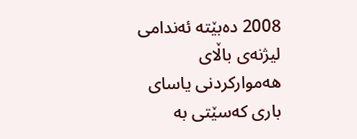2008 ده‌بێته‌ ئه‌ندامی لیژنه‌ی باڵای هه‌مواركردنی یاسای باری كه‌سێتی به‌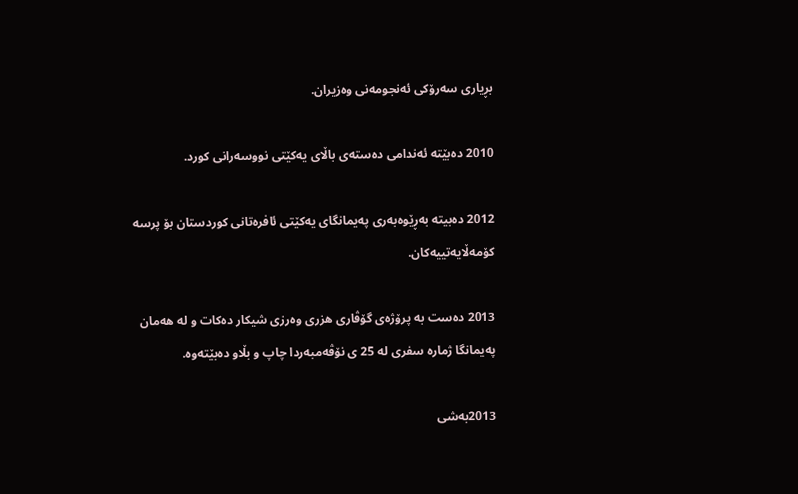بڕیاری سه‌رۆكی ئه‌نجومه‌نی وه‌زیران.

2010 ده‌بێته‌ ئه‌ندامی ده‌سته‌ی باڵای یه‌كێتی نووسه‌رانی كورد.

2012 ده‌بیته‌ به‌ڕێوه‌به‌ری په‌یمانگای یه‌كێتی ئافره‌تانی كوردستان بۆ پرسه‌ كۆمه‌ڵایه‌تییه‌كان.

2013 ده‌ست به‌ پرۆژه‌ی گۆڤاری هزری وه‌رزی شیكار ده‌كات و له‌ هه‌مان په‌یمانگا ژماره‌ سفری له‌ 25 ی نۆڤه‌مبه‌ردا چاپ و بڵاو ده‌بێته‌وه‌.

2013به‌شی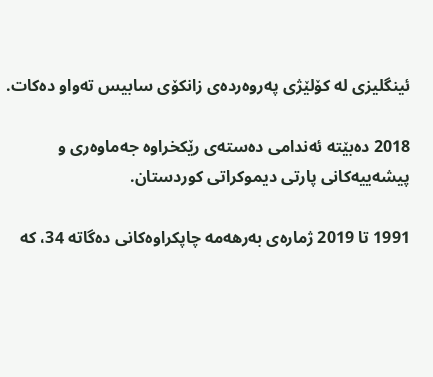ئینگلیزی له‌ كۆلێژی په‌روه‌رده‌ی زانكۆی سابیس ته‌واو ده‌كات.

2018 ده‌بێته‌ ئه‌ندامی ده‌سته‌ی رێكخراوه‌ جه‌ماوه‌ری و پیشه‌ییه‌كانی پارتی دیموكراتی كوردستان.

1991 تا 2019 ژماره‌ی به‌رهه‌مه‌ چاپكراوه‌كانی ده‌گاته‌ 34، كه‌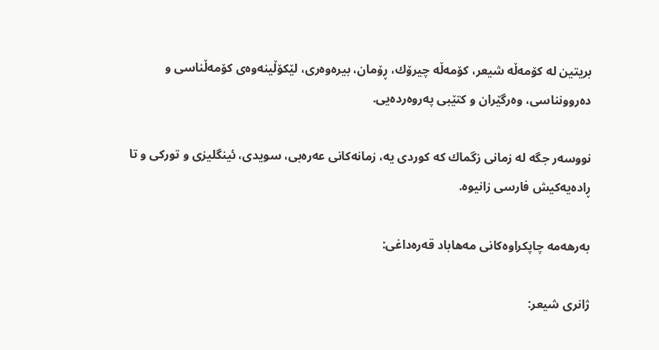بریتین له‌ كۆمه‌ڵه‌ شیعر، كۆمه‌ڵه‌ چیرۆك، ڕۆمان، بیره‌وه‌ری، لێكۆڵینه‌وه‌ی كۆمه‌ڵناسی و ده‌روونناسی، وه‌رگێران و كتێبی په‌روه‌رده‌یی.

نووسه‌ر جگه‌ له‌ زمانی زگماك كه‌ كوردی یه‌، زمانه‌كانی عه‌ره‌بی، سویدی، ئینگلیزی و توركی و تا ڕاده‌یه‌كیش فارسی زانیوە.

به‌رهه‌مه‌ چاپكراوه‌كانی مه‌هاباد قه‌ره‌داغی:

ژانری شیعر: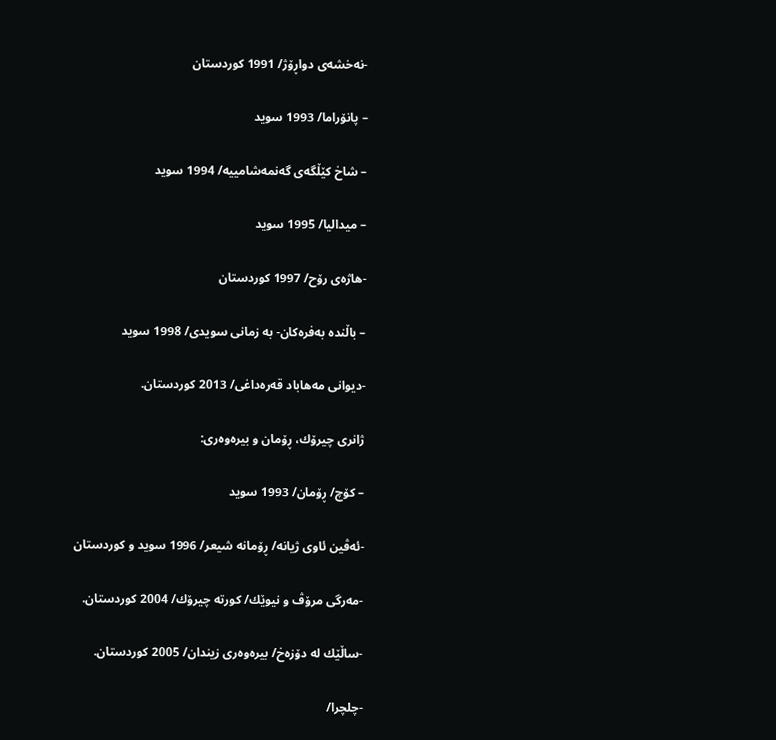-نه‌خشه‌ی دواڕۆژ/ 1991 كوردستان

– پانۆراما/ 1993 سوید

– شاخ كێڵگه‌ی گه‌نمه‌شامییه‌/ 1994 سوید

– میدالیا/ 1995 سوید

-هاژه‌ی رۆح/ 1997 كوردستان

– باڵنده‌ به‌فره‌كان- به‌ زمانی سویدی/ 1998 سوید

-دیوانی مه‌هاباد قه‌ره‌داغی/ 2013 كوردستان.

ژانری چیرۆك، ڕۆمان و بیره‌وه‌ری:

– كۆچ/ ڕۆمان/ 1993 سوید

-ئه‌ڤین ئاوی ژیانه‌/ ڕۆمانه‌ شیعر/ 1996 سوید و كوردستان

-مه‌رگی مرۆڤ و نیوێك/ كورته‌ چیرۆك/ 2004 كوردستان.

-ساڵێك له‌ دۆزه‌خ/ بیره‌وه‌ری زیندان/ 2005 كوردستان.

-چلچرا/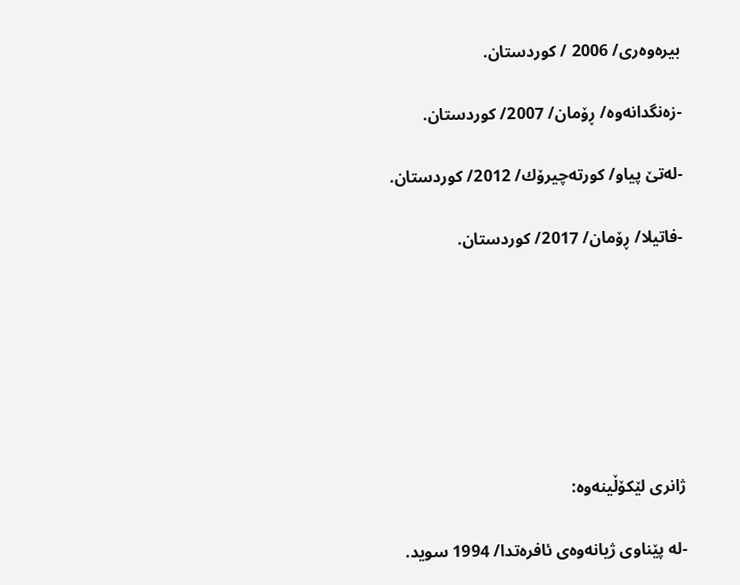بیره‌وه‌ری/ 2006 / كوردستان.

-زه‌نگدانه‌وه‌/ ڕۆمان/ 2007/ كوردستان.

-له‌تێ پیاو/ كورته‌چیرۆك/ 2012/ كوردستان.

-فاتیلا/ ڕۆمان/ 2017/ كوردستان.







ژانری لێكۆڵینه‌وه‌:

-له‌ پێناوی ژیانه‌وه‌ی ئافره‌تدا/ 1994 سوید.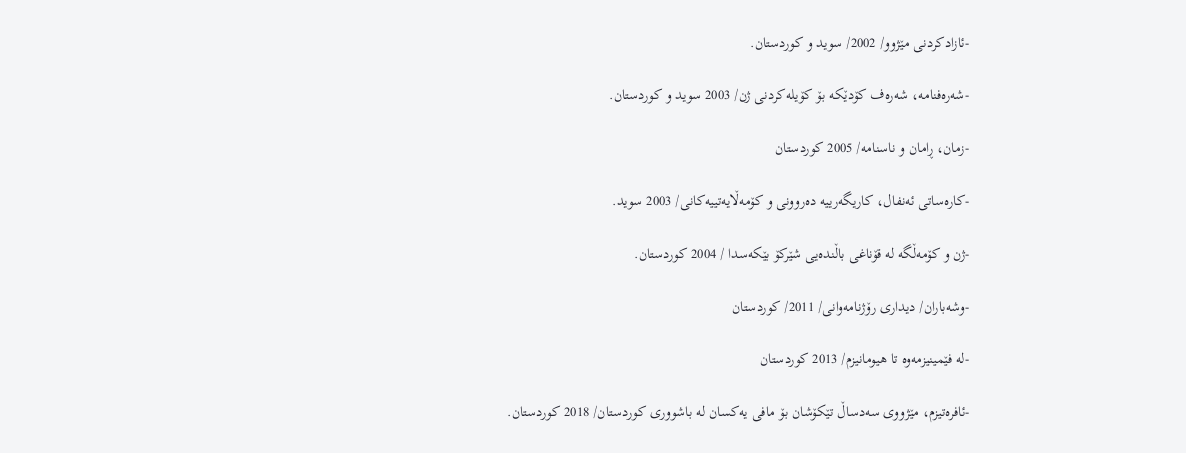-ئازادكردنی مێژوو/ 2002/ سوید و كوردستان.

-شه‌ره‌فنامه‌، شه‌رەف كۆدێكه‌ بۆ كۆیله‌كردنی ژن/ 2003 سوید و كوردستان.

-زمان، ڕامان و ناسنامه‌/ 2005 كوردستان

-كاره‌ساتی ئه‌نفال، كاریگه‌رییه‌ ده‌روونی و كۆمه‌ڵایه‌تییه‌كانی/ 2003 سوید.

-ژن و كۆمه‌ڵگه‌ له‌ قۆناغی باڵنده‌یی شێركۆ بێكه‌سدا / 2004 كوردستان.

-وشه‌باران/ دیداری رۆژنامه‌وانی/ 2011/ كوردستان

-له‌ فێمینیزمه‌وه‌ تا هیومانیزم/ 2013 كوردستان

-ئافره‌تیزم، مێژووی سه‌دساڵ تێكۆشان بۆ مافی یه‌كسان له‌ باشووری كوردستان/ 2018 كوردستان.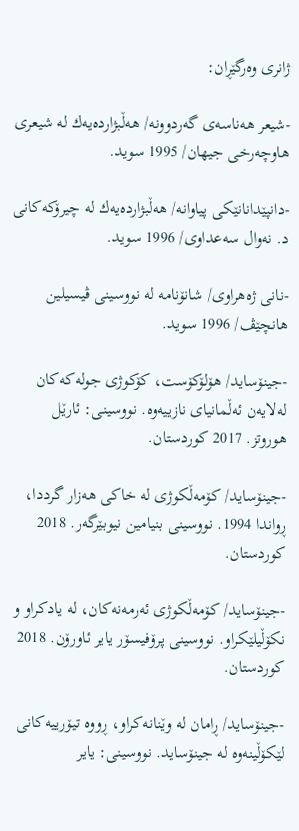ژانری وه‌رگێڕان:

-شیعر هه‌ناسه‌ی گه‌ردوونه‌/ هه‌ڵبژارده‌یه‌ك له‌ شیعری هاوچه‌رخی جیهان/ 1995 سوید.

-دانپێدانانێكی پیاوانه‌/ هه‌ڵبژارده‌یه‌ك له‌ چیرۆكه‌كانی د. نه‌وال سه‌عداوی/ 1996 سوید.

-نانی ژه‌هراوی/ شانۆنامه‌ له‌ نووسینی ڤیسیلین هانچێڤ/ 1996 سوید.

-جینۆساید/ هۆلۆكۆست، كۆكوژی جوله‌كه‌كان له‌لایه‌ن ئه‌ڵمانیای نازییه‌وه‌. نووسینی: ئارێل هوروتز. 2017 كوردستان.

-جینۆساید/ كۆمه‌ڵكوژی له‌ خاكی هه‌زار گرددا، ڕواندا 1994. نووسینی بنیامین نیوبێرگه‌ر. 2018 كوردستان.

-جینۆساید/ كۆمه‌ڵكوژی ئه‌رمه‌نه‌كان، له‌ یادكراو و نكۆڵیلێكراو. نووسینی پرۆفیسۆر یایر ئاورۆن. 2018 كوردستان.

-جینۆساید/ ڕامان له‌ وێنانه‌كراو، ڕووه‌ تیۆرییه‌كانی لێكۆڵینه‌وه‌ له‌ جینۆساید. نووسینی: یایر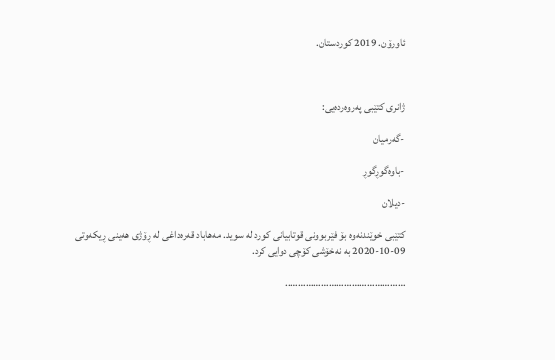ئاورۆن. 2019 كوردستان.



ژانری كتێبی په‌روه‌رده‌یی:

-گه‌رمیان

-باوه‌گوڕگوڕ

-دیلان

كتێبی خوێندنه‌وه‌ بۆ فێربوونی قوتابیانی كورد له‌ سوید. مه‌هاباد قه‌ره‌داغی له‌ ڕۆژی هه‌ینی ڕیكه‌وتی 09-10-2020 به‌ نه‌خۆشی كۆچی دوایی كرد.

………………………………………..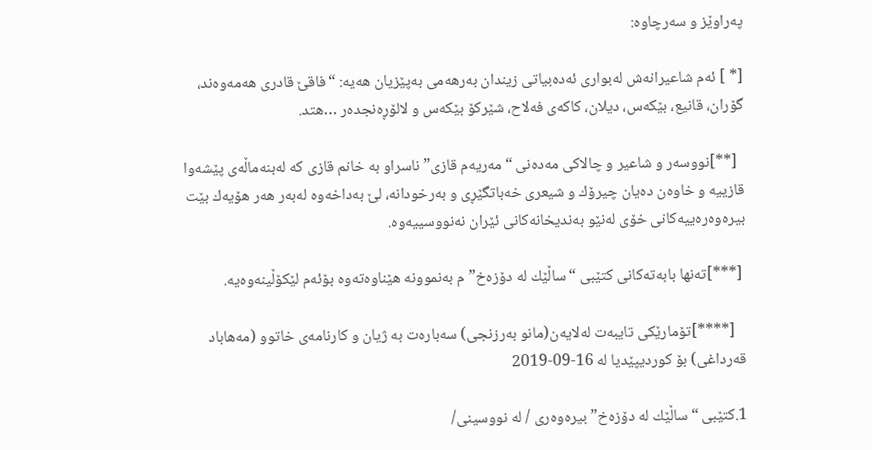په‌راوێز و سه‌رچاوه:

[* ] ئه‌م شاعیرانه‌ش له‌بوارى ئه‌ده‌بیاتى زیندان به‌رهه‌مى به‌پێزیان هه‌یه‌: “فاقێ قادرى هه‌مه‌وه‌ند، گۆران، قانیع، بێكه‌س، دیلان، كاكه‌ى فه‌لاح، شێركۆ بێكه‌س و لالۆڕه‌نجده‌ر …هتد.

  [**]نووسه‌ر و شاعیر و چالاكى مه‌ده‌نى “مه‌ریه‌م قازى” ناسراو به‌ خانم قازى كه‌ له‌بنه‌ماڵه‌ى پێشه‌وا قازییه‌ و خاوه‌ن ده‌یان چیرۆك و شیعرى خه‌باتگێڕى و به‌رخودانه، لێ به‌داخه‌وه له‌به‌ر هه‌ر هۆیه‌ك بێت بیره‌وه‌ره‌ییه‌كانى خۆى له‌نێو به‌ندیخانه‌كانى ئێران نه‌نووسییه‌وه‌.

 [***]ته‌نها بابه‌ته‌كانى كتێبى “ساڵێك له‌ دۆزه‌خ”م به‌نموونه‌ هێناوه‌ته‌وه‌ بۆئه‌م لێكۆڵینه‌وه‌یه‌.

   [****]تۆمارێكی تایبه‌ت له‌لایه‌ن(مانو به‌رزنجی) سه‌باره‌ت به‌ ژیان و كارنامه‌ی خاتوو (مه‌هاباد قه‌ردا‌غی) بۆ كوردیپێدیا له‌ 16-09-2019

1.كتێبى “ساڵێك له‌ دۆزه‌خ” بیره‌وه‌رى / له‌ نووسینى/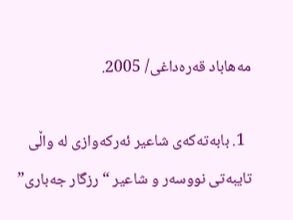مه‌هاباد قه‌ره‌داغى/ 2005.

  1. بابه‌ته‌كه‌ى شاعیر ئه‌ركه‌وازى له‌ واڵى تایبه‌تى نووسه‌ر و شاعیر “رزگار جه‌بارى”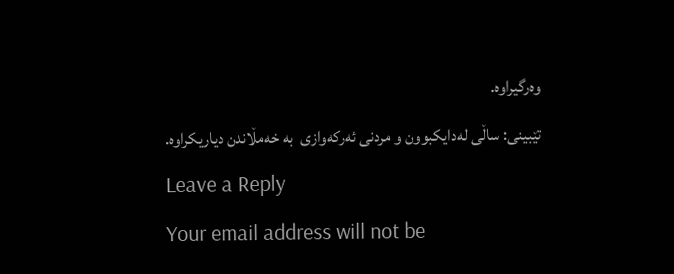وه‌رگیراوه.

تێبینى: ساڵی له‌دایكبوون و مردنی ئه‌ركه‌وازى  به‌ خه‌مڵاندن دیاریكراوه‌.

Leave a Reply

Your email address will not be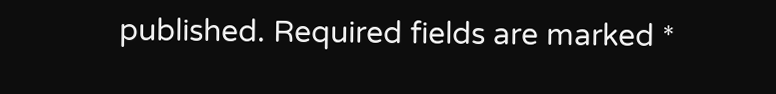published. Required fields are marked *